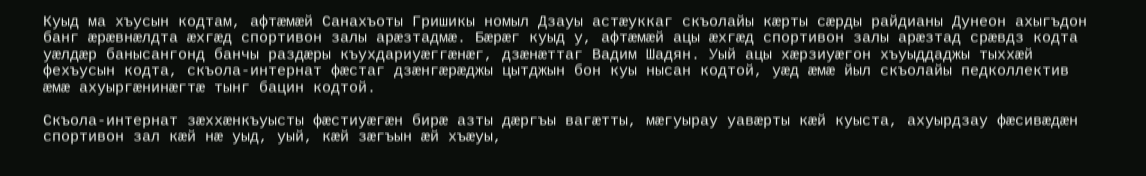Куыд ма хъусын кодтам, афтæмæй Санахъоты Гришикы номыл Дзауы астæуккаг скъолайы кæрты сæрды райдианы Дунеон ахыгъдон банг æрæвнæлдта æхгæд спортивон залы арæзтадмæ. Бæрæг куыд у, афтæмæй ацы æхгæд спортивон залы арæзтад срæвдз кодта уæлдæр банысангонд банчы раздæры къухдариуæггæнæг, дзæнæттаг Вадим Шадян. Уый ацы хæрзиуæгон хъуыддаджы тыххæй фехъусын кодта, скъола-интернат фæстаг дзæнгæрæджы цытджын бон куы нысан кодтой, уæд æмæ йыл скъолайы педколлектив æмæ ахуыргæнинæгтæ тынг бацин кодтой.

Скъола-интернат зæххæнкъуысты фæстиуæгæн бирæ азты дæргъы вагæтты, мæгуырау уавæрты кæй куыста, ахуырдзау фæсивæдæн спортивон зал кæй нæ уыд, уый, кæй зæгъын æй хъæуы,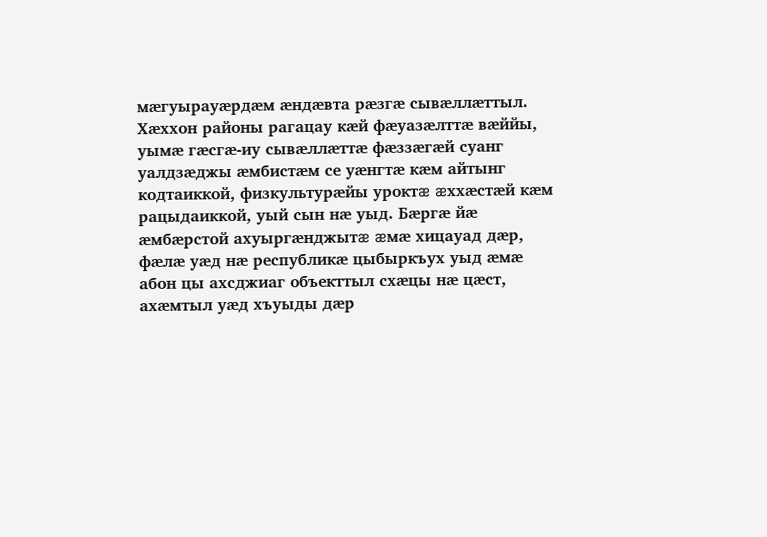мæгуырауæрдæм æндæвта рæзгæ сывæллæттыл. Хæххон районы рагацау кæй фæуазæлттæ вæййы, уымæ гæсгæ-иу сывæллæттæ фæззæгæй суанг уалдзæджы æмбистæм се уæнгтæ кæм айтынг кодтаиккой, физкультурæйы уроктæ æххæстæй кæм рацыдаиккой, уый сын нæ уыд. Бæргæ йæ æмбæрстой ахуыргæнджытæ æмæ хицауад дæр, фæлæ уæд нæ республикæ цыбыркъух уыд æмæ абон цы ахсджиаг объекттыл схæцы нæ цæст, ахæмтыл уæд хъуыды дæр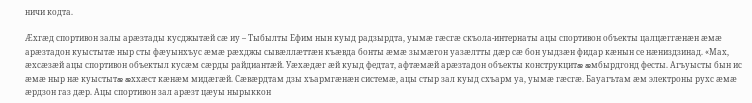ничи кодта.

Æхгæд спортивон залы арæзтады кусджытæй сæ иу – Тыбылты Ефим нын куыд радзырдта, уымæ гæсгæ скъола-интернаты ацы спортивон объекты цалцæггæнæн æмæ арæзтадон куыстытæ ныр сты фæуынхъус æмæ рæхджы сывæллæттæн къæвда бонты æмæ зымæгон уазæлтты дæр сæ бон уыдзæн фидар кæнын се нæниздзинад. «Мах, æхсæзæй ацы спортивон объектыл кусæм сæрды райдиантæй. Уæхæдæг æй куыд федтат, афтæмæй арæзтадон объекты конструкцитæ æмбырдгонд фесты. Агъуысты бын ис æмæ ныр нæ куыстытæ æххæст кæнæм мидæгæй. Сæвæрдтам дзы хъармгæнæн системæ, ацы стыр зал куыд схъарм уа, уымæ гæсгæ. Бауагътам æм электроны рухс æмæ æрдзон газ дæр. Ацы спортивон зал арæзт цæуы нырыккон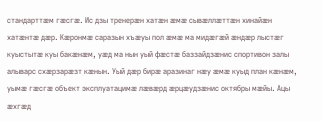стандарттæм гæсгæ. Ис дзы тренерæн хатæн æмæ сывæллæттæн хинайæн хатæнтæ дæр. Кæронмæ саразын хъæуы пол æмæ ма мидæгæй æндæр лыстæг куыстытæ куы бакæнæм, уæд ма нын уый фæстæ баззайдзæнис спортивон залы алыварс схæрзарæзт кæнын. Уый дæр бирæ аразинаг нæу æмæ куыд план кæнæм, уымæ гæсгæ объект эксплуатацимæ лæвæрд æрцæудзæнис октябры мæйы. Ацы æхгæд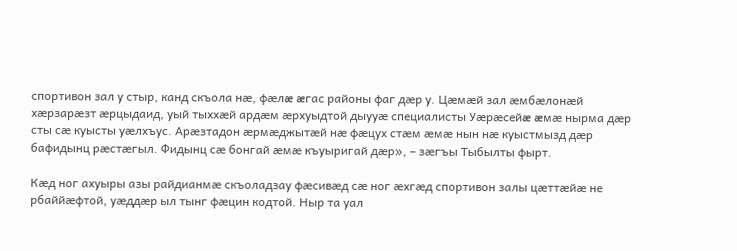спортивон зал у стыр, канд скъола нæ, фæлæ æгас районы фаг дæр у. Цæмæй зал æмбæлонæй хæрзарæзт æрцыдаид, уый тыххæй ардæм æрхуыдтой дыууæ специалисты Уæрæсейæ æмæ нырма дæр сты сæ куысты уæлхъус. Арæзтадон æрмæджытæй нæ фæцух стæм æмæ нын нæ куыстмызд дæр бафидынц рæстæгыл. Фидынц сæ бонгай æмæ къуыригай дæр», – зæгъы Тыбылты фырт.

Кæд ног ахуыры азы райдианмæ скъоладзау фæсивæд сæ ног æхгæд спортивон залы цæттæйæ не рбаййæфтой, уæддæр ыл тынг фæцин кодтой. Ныр та уал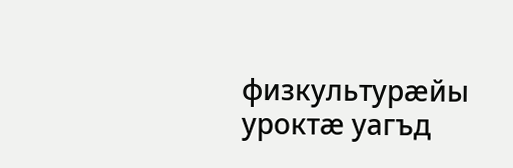физкультурæйы уроктæ уагъд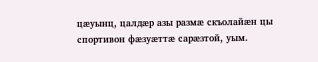цæуынц, цалдæр азы размæ скъолайæн цы спортивон фæзуæттæ сарæзтой, уым.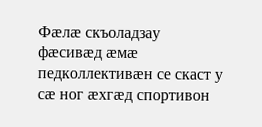Фæлæ скъоладзау фæсивæд æмæ педколлективæн се скаст у сæ ног æхгæд спортивон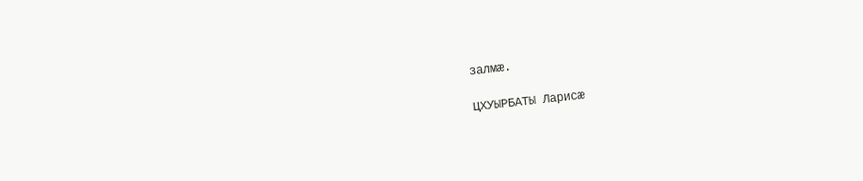залмæ.

ЦХУЫРБАТЫ Ларисæ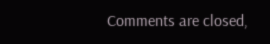Comments are closed,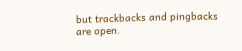but trackbacks and pingbacks are open.